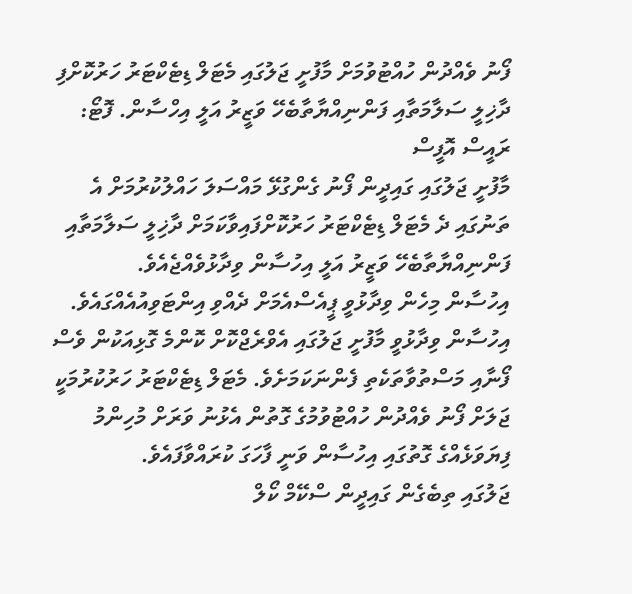ފޯނު ވެއްދުން ހުއްޓުވުމަށް މާފުށީ ޖަލުގައި މެޓަލް ޑިޓެކްޓަރު ހަރުކޮށްފި
ދާޚިލީ ސަލާމަތާއި ފަންނިއްޔާތާބެހޭ ވަޒީރު އަލީ އިހްސާން. ފޮޓޯ: ރައީސް އޮފީސް
މާފުށީ ޖަލުގައި ގައިދީން ފޯނު ގެންގުޅޭ މައްސަލަ ހައްލުކުރުމަށް އެ ތަނުގައި ދެ މެޓަލް ޑިޓެކްޓަރު ހަރުކޮށްފައިވާކަމަށް ދާޚިލީ ސަލާމަތާއި ފަންނިއްޔާތާބެހޭ ވަޒީރު އަލީ އިހުސާން ވިދާޅުވެއްޖެއެވެ.
އިހުސާން މިހެން ވިދާޅުވީ ޕީއެސްއެމަށް ދެއްވި އިންޓަވިއުއެއްގައެވެ. އިހުސާން ވިދާޅުވީ މާފުށީ ޖަލުގައި އެވްރެޖްކޮށް ކޮންމެ ގޮޅިއަކުން ވެސް ފޯނާއި މަސްތުވާތަކެތި ފެންނަކަމަށެވެ. މެޓަލް ޑިޓެކްޓަރު ހަރުކުރުމަކީ ޖަލަށް ފޯނު ވެއްދުން ހުއްޓުވުމުގެ ގޮތުން އެޅުނު ވަރަށް މުހިންމު ފިޔަވަޅެއްގެ ގޮތުގައި އިހުސާން ވަނީ ފާހަގަ ކުރައްވާފައެވެ.
ޖަލުގައި ތިބެގެން ގައިދީން ސްކޭމް ކޯލް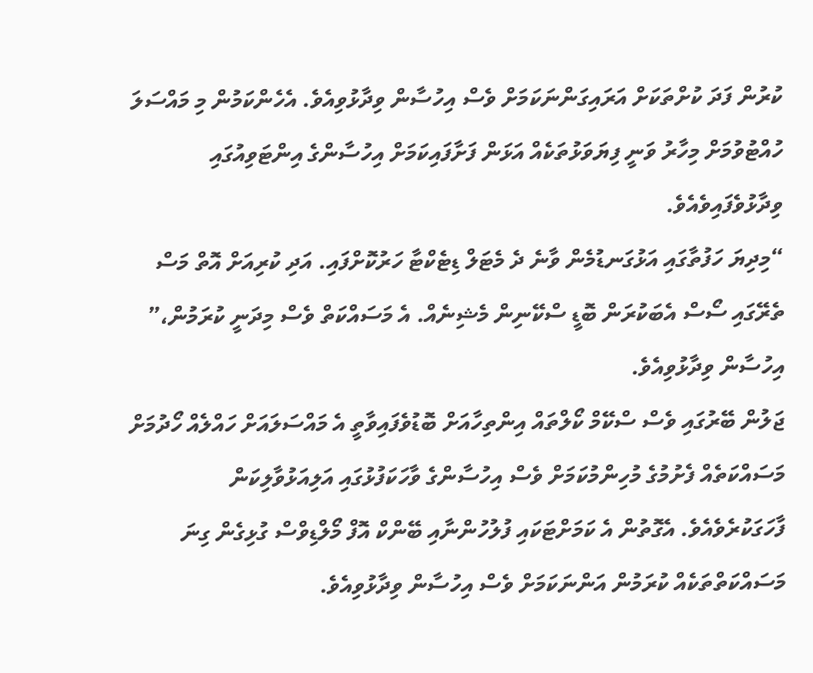ކުރުން ފަދަ ކުށްތަކަށް އަރައިގަންނަކަމަށް ވެސް އިހުސާން ވިދާޅުވިއެވެ. އެހެންކަމުން މި މައްސަލަ ހުއްޓުވުމަށް މިހާރު ވަނީ ފިޔަވަޅުތަކެއް އަޅަން ފަށާފައިކަމަށް އިހުސާންގެ އިންޓަވިއުގައި ވިދާޅުވެފައިވެއެވެ.
“މިދިޔަ ހަފުތާގައި އަޅުގަނޑުމެން ވާނެ ދެ މެޓަލް ޑިޓެކްޓާ ހަރުކޮށްފައި. އަދި ކުރިއަށް އޮތް މަސް ތެރޭގައި ސޯސް އެބަކުރަން ބޮޑީ ސްކޭނިން މެޝިނެއް. އެ މަސައްކަތް ވެސް މިދަނީ ކުރަމުން،” އިހުސާން ވިދާޅުވިއެވެ.
ޖަލުން ބޭރުގައި ވެސް ސްކޭމް ކޯލްތައް އިންތިހާއަށް ބޮޑުވެފައިވާތީ އެ މައްސަލައަށް ހައްލެއް ހޯދުމަށް މަސައްކަތެއް ފެށުމުގެ މުހިންމުކަމަށް ވެސް އިހުސާންގެ ވާހަކަފުޅުގައި އަލިއަޅުވާލިކަން ފާހަގަކުރެވެއެވެ. އެގޮތުން އެ ކަމަށްޓަކައި ފުލުހުންނާއި ބޭންކް އޮފް މޯލްޑިވްސް ގުޅިގެން ގިނަ މަސައްކަތްތަކެއް ކުރަމުން އަންނަކަމަށް ވެސް އިހުސާން ވިދާޅުވިއެވެ.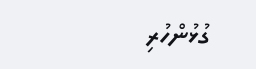ގުޅުންހުރި